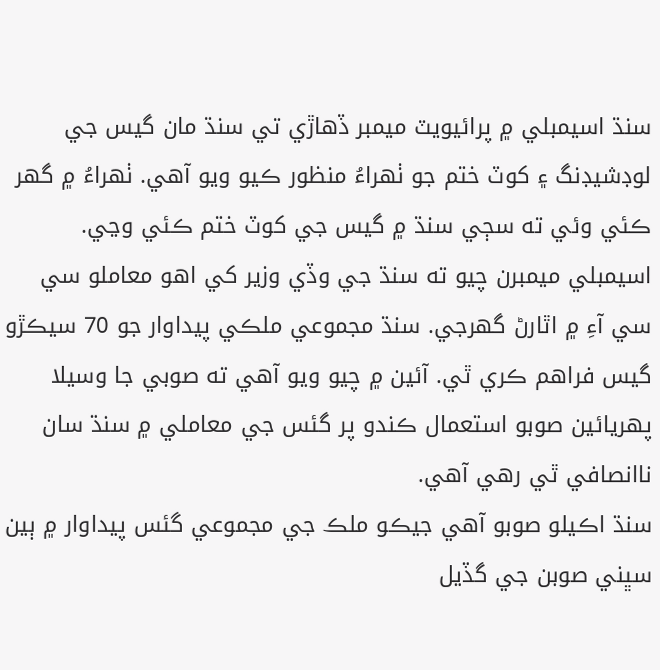سنڌ اسيمبلي ۾ پرائيويٽ ميمبر ڏهاڙي تي سنڌ مان گيس جي لوڊشيڊنگ ۽ کوٽ ختم جو ٺھراءُ منظور ڪيو ويو آهي. ٺھراءُ ۾ گھر ڪئي وئي ته سڄي سنڌ ۾ گيس جي کوٽ ختم ڪئي وڃي. اسيمبلي ميمبرن چيو ته سنڌ جي وڏي وزير کي اهو معاملو سي سي آءِ ۾ اٿارڻ گهرجي. سنڌ مجموعي ملڪي پيداوار جو 70 سيڪڙو گيس فراهم ڪري ٿي. آئين ۾ چيو ويو آهي ته صوبي جا وسيلا پهريائين صوبو استعمال ڪندو پر گئس جي معاملي ۾ سنڌ سان ناانصافي ٿي رهي آهي.
سنڌ اڪيلو صوبو آهي جيڪو ملڪ جي مجموعي گئس پيداوار ۾ ٻين سڀني صوبن جي گڏيل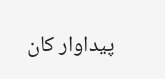پيداوار کان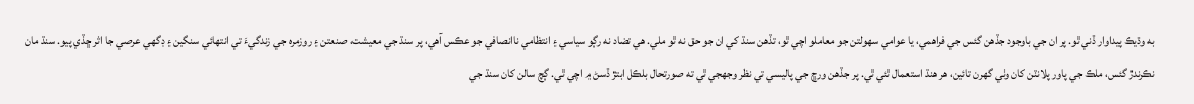به وڌيڪ پيداوار ڏني ٿو. پر ان جي باوجود جڏهن گئس جي فراهمي، يا عوامي سهولتن جو معاملو اچي ٿو، تڏهن سنڌ کي ان جو حق نه ٿو ملي. هي تضاد نه رڳو سياسي ۽ انتظامي ناانصافي جو عڪس آهي، پر سنڌ جي معيشت، صنعتن ۽ روزمره جي زندگيءَ تي انتهائي سنگين ۽ ڊگهي عرصي جا اثر ڇڏي پيو. سنڌ مان نڪرندڙ گئس، ملڪ جي پاور پلانٽن کان وٺي گهرن تائين، هر هنڌ استعمال ٿئي ٿي. پر جڏهن ورڇ جي پاليسي تي نظر وجهجي ٿي ته صورتحال بلڪل ابتڙ ڏسڻ ۾ اچي ٿي. ڳچ سالن کان سنڌ جي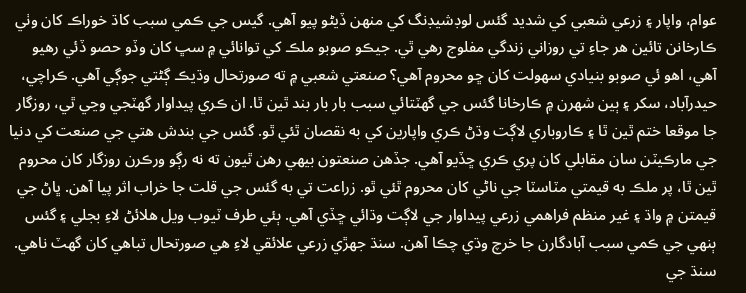عوام، واپار ۽ زرعي شعبي کي شديد گئس لوڊشيڊنگ کي منهن ڏيڻو پيو آهي. گيس جي ڪمي سبب کاڌ خوراڪ کان وٺي ڪارخانن تائين هر جاءِ تي روزاني زندگي مفلوج رهي ٿي. جيڪو صوبو ملڪ کي توانائي ۾ سڀ کان وڏو حصو ڏئي رهيو آهي، اهو ئي صوبو بنيادي سهولت کان ڇو محروم آهي؟ صنعتي شعبي ۾ ته صورتحال وڌيڪ ڳڻتي جوڳي آهي. ڪراچي، حيدرآباد، سکر ۽ ٻين شهرن ۾ ڪارخانا گئس جي گهٽتائي سبب بار بار بند ٿين ٿا. ان ڪري پيداوار گهٽجي وڃي ٿي، روزگار جا موقعا ختم ٿين ٿا ۽ ڪاروباري لاڳت وڌڻ ڪري واپارين کي به نقصان ٿئي ٿو. گئس جي بندش ھتي جي صنعت کي دنيا جي مارڪيٽن سان مقابلي کان پري ڪري ڇڏيو آهي. جڏهن صنعتون بيهي رھن ٿيون ته نه رڳو ورڪرن روزگار کان محروم ٿين ٿا، پر ملڪ به قيمتي مٽاسٽا جي ناڻي کان محروم ٿئي ٿو. زراعت تي به گئس جي قلت جا خراب اثر پيا آهن. ڀاڻ جي قيمتن ۾ واڌ ۽ غير منظم فراهمي زرعي پيداوار جي لاڳت وڌائي ڇڏي آهي. ٻئي طرف ٽيوب ويل هلائڻ لاءِ بجلي ۽ گئس ٻنهي جي ڪمي سبب آبادگارن جا خرچ وڌي چڪا آهن. سنڌ جهڙي زرعي علائقي لاءِ هي صورتحال تباهي کان گهٽ ناهي. سنڌ جي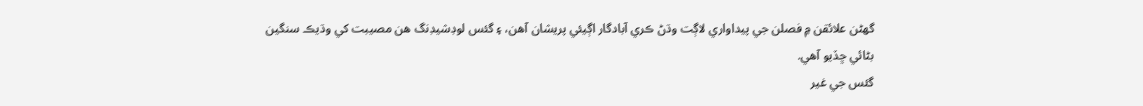گهڻن علائقن ۾ فصلن جي پيداواري لاڳت وڌڻ ڪري آبادگار اڳيئي پريشان آهن، ۽ گئس لوڊشيڊنگ هن مصيبت کي وڌيڪ سنگين بڻائي ڇڏيو آهي.
گئس جي غير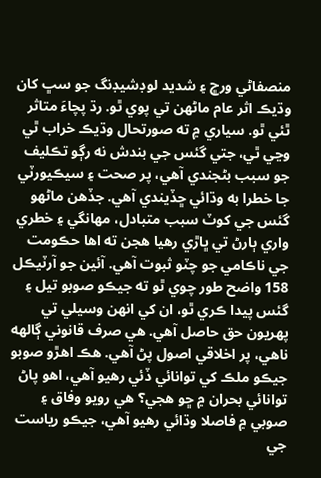منصفاڻي ورڇ ۽ شديد لوڊشيڊنگ جو سڀ کان وڌيڪ اثر عام ماڻهن تي پوي ٿو. رڌ پچاءَ متاثر ٿئي ٿو. سياري ۾ ته صورتحال وڌيڪ خراب ٿي وڃي ٿي، جتي گئس جي بندش نه رڳو تڪليف جو سبب بڻجندي آهي، پر صحت ۽ سيڪيورٽي جا خطرا به وڌائي ڇڏيندي آهي. جڏهن ماڻهو گئس جي کوٽ سبب متبادل، مهانگي ۽ خطري واري ٻارڻ تي ڀاڙي رهيا هجن ته اها حڪومت جي ناڪامي جو چٽو ثبوت آهي. آئين جو آرٽيڪل 158 واضح طور چوي ٿو ته جيڪو صوبو تيل ۽ گئس پيدا ڪري ٿو، ان کي انهن وسيلي تي پهريون حق حاصل آهي. هي صرف قانوني ڳالهه ناهي، پر اخلاقي اصول پڻ آهي. هڪ اهڙو صوبو جيڪو ملڪ کي توانائي ڏئي رهيو آهي، اهو پاڻ توانائي بحران ۾ ڇو هجي؟ هي رويو وفاق ۽ صوبي ۾ فاصلا وڌائي رهيو آهي، جيڪو رياست جي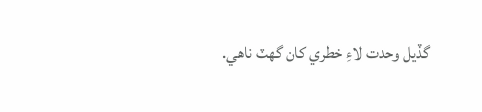گڏيل وحدت لاءِ خطري کان گهٽ ناهي.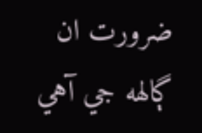ضرورت ان ڳالهه جي آهي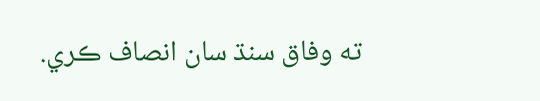ته وفاق سنڌ سان انصاف ڪري.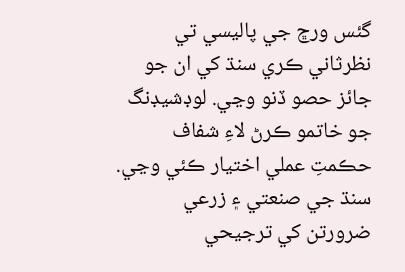گئس ورڇ جي پاليسي تي نظرثاني ڪري سنڌ کي ان جو جائز حصو ڏنو وڃي. لوڊشيڊنگ جو خاتمو ڪرڻ لاءِ شفاف حڪمتِ عملي اختيار ڪئي وڃي. سنڌ جي صنعتي ۽ زرعي ضرورتن کي ترجيحي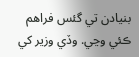بنيادن تي گئس فراهم ڪئي وڃي. وڏي وزير کي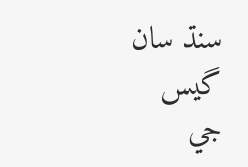سنڌ سان گيس جي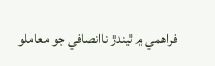فراهمي ۾ ٿيندڙ ناانصافي جو معاملو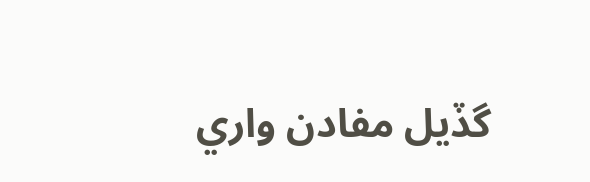گڏيل مفادن واري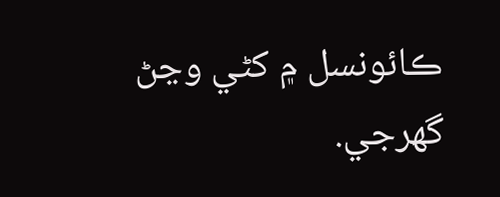ڪائونسل ۾ کڻي وڃڻ گھرجي.